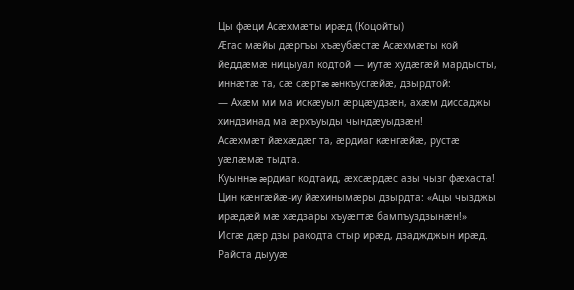Цы фæци Асæхмæты ирæд (Коцойты)
Æгас мæйы дæргъы хъæубæстæ Асæхмæты кой йеддæмæ ницыуал кодтой — иутæ худæгæй мардысты, иннæтæ та, сæ сæртæ æнкъусгæйæ, дзырдтой:
— Ахæм ми ма искæуыл æрцæудзæн, ахæм диссаджы хиндзинад ма æрхъуыды чындæуыдзæн!
Асæхмæт йæхæдæг та, æрдиаг кæнгæйæ, рустæ уæлæмæ тыдта.
Куыннæ æрдиаг кодтаид, æхсæрдæс азы чызг фæхаста! Цин кæнгæйæ-иу йæхинымæры дзырдта: «Ацы чызджы ирæдæй мæ хæдзары хъуæгтæ бампъуздзынæн!»
Исгæ дæр дзы ракодта стыр ирæд, дзаджджын ирæд. Райста дыууæ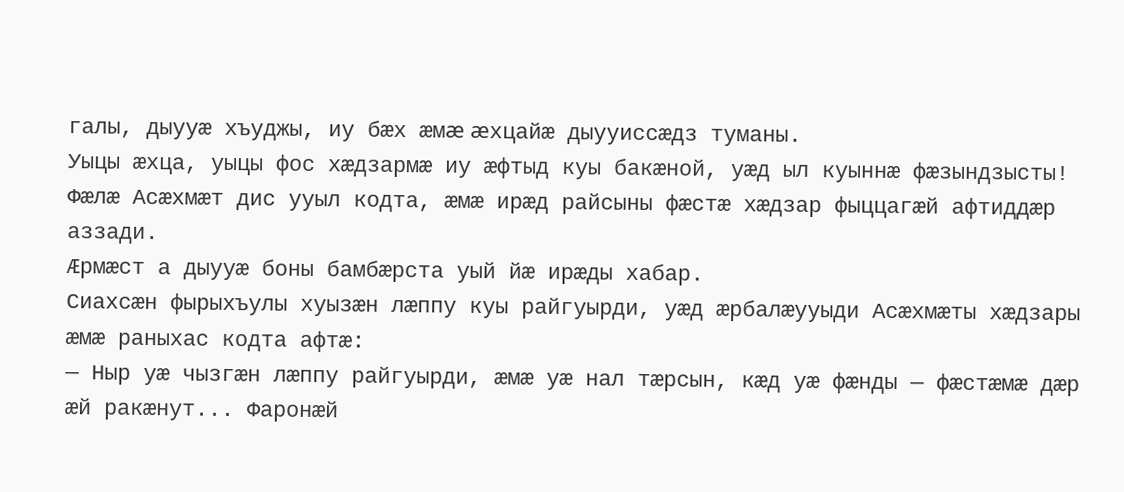галы, дыууæ хъуджы, иу бæх æмæ æхцайæ дыууиссæдз туманы.
Уыцы æхца, уыцы фос хæдзармæ иу æфтыд куы бакæной, уæд ыл куыннæ фæзындзысты!
Фæлæ Асæхмæт дис ууыл кодта, æмæ ирæд райсыны фæстæ хæдзар фыццагæй афтиддæр аззади.
Æрмæст а дыууæ боны бамбæрста уый йæ ирæды хабар.
Сиахсæн фырыхъулы хуызæн лæппу куы райгуырди, уæд æрбалæууыди Асæхмæты хæдзары æмæ раныхас кодта афтæ:
— Ныр уæ чызгæн лæппу райгуырди, æмæ уæ нал тæрсын, кæд уæ фæнды — фæстæмæ дæр æй ракæнут... Фаронæй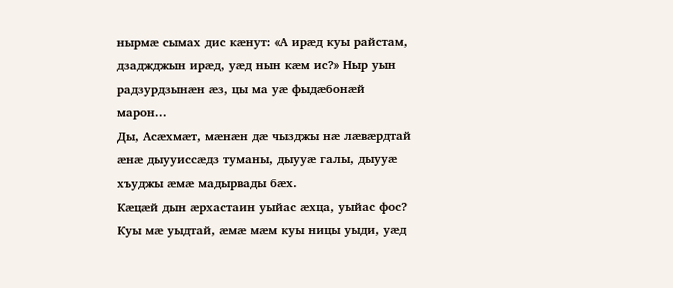нырмæ сымах дис кæнут: «А ирæд куы райстам, дзаджджын ирæд, уæд нын кæм ис?» Ныр уын радзурдзынæн æз, цы ма уæ фыдæбонæй марон...
Ды, Асæхмæт, мæнæн дæ чызджы нæ лæвæрдтай æнæ дыууиссæдз туманы, дыууæ галы, дыууæ хъуджы æмæ мадырвады бæх.
Кæцæй дын æрхастаин уыйас æхца, уыйас фос? Куы мæ уыдтай, æмæ мæм куы ницы уыди, уæд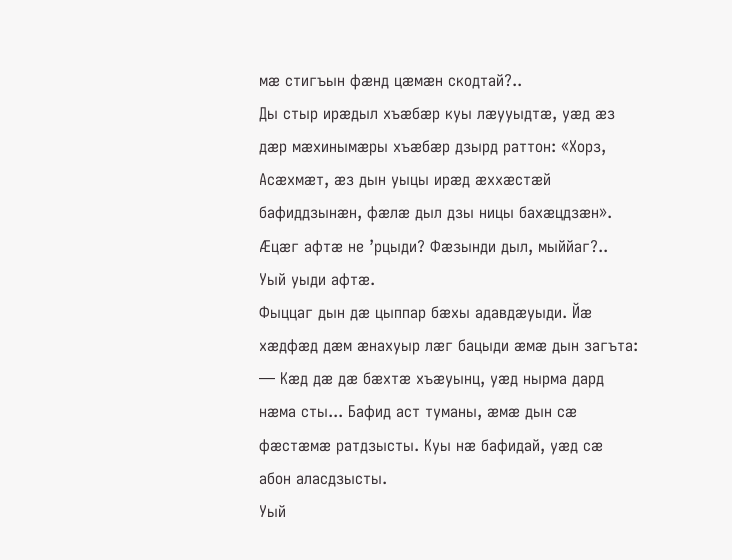мæ стигъын фæнд цæмæн скодтай?..
Ды стыр ирæдыл хъæбæр куы лæууыдтæ, уæд æз дæр мæхинымæры хъæбæр дзырд раттон: «Хорз, Асæхмæт, æз дын уыцы ирæд æххæстæй бафиддзынæн, фæлæ дыл дзы ницы бахæцдзæн». Æцæг афтæ не ’рцыди? Фæзынди дыл, мыййаг?..
Уый уыди афтæ.
Фыццаг дын дæ цыппар бæхы адавдæуыди. Йæ хæдфæд дæм æнахуыр лæг бацыди æмæ дын загъта:
— Кæд дæ дæ бæхтæ хъæуынц, уæд нырма дард нæма сты... Бафид аст туманы, æмæ дын сæ фæстæмæ ратдзысты. Куы нæ бафидай, уæд сæ абон аласдзысты.
Уый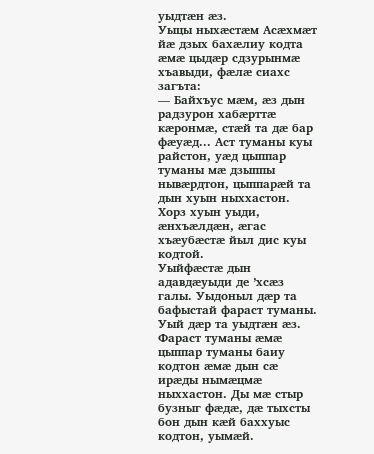уыдтæн æз.
Уыцы ныхæстæм Асæхмæт йæ дзых бахæлиу кодта æмæ цыдæр сдзурынмæ хъавыди, фæлæ сиахс загъта:
— Байхъус мæм, æз дын радзурон хабæрттæ кæронмæ, стæй та дæ бар фæуæд... Аст туманы куы райстон, уæд цыппар туманы мæ дзыппы нывæрдтон, цыппарæй та дын хуын ныххастон. Хорз хуын уыди, æнхъæлдæн, æгас хъæубæстæ йыл дис куы кодтой.
Уыйфæстæ дын адавдæуыди де ’хсæз галы. Уыдоныл дæр та бафыстай фараст туманы. Уый дæр та уыдтæн æз.
Фараст туманы æмæ цыппар туманы баиу кодтон æмæ дын сæ ирæды нымæцмæ ныххастон. Ды мæ стыр бузныг фæдæ, дæ тыхсты бон дын кæй баххуыс кодтон, уымæй.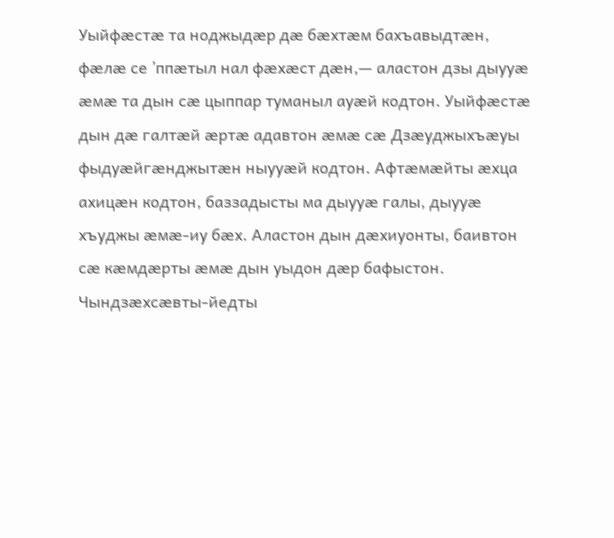Уыйфæстæ та ноджыдæр дæ бæхтæм бахъавыдтæн, фæлæ се ’ппæтыл нал фæхæст дæн,— аластон дзы дыууæ æмæ та дын сæ цыппар туманыл ауæй кодтон. Уыйфæстæ дын дæ галтæй æртæ адавтон æмæ сæ Дзæуджыхъæуы фыдуæйгæнджытæн ныууæй кодтон. Афтæмæйты æхца ахицæн кодтон, баззадысты ма дыууæ галы, дыууæ хъуджы æмæ-иу бæх. Аластон дын дæхиуонты, баивтон сæ кæмдæрты æмæ дын уыдон дæр бафыстон. Чындзæхсæвты-йедты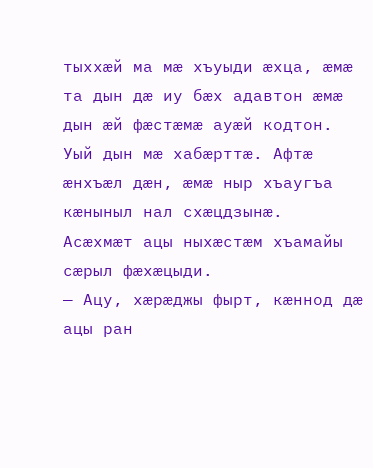тыххæй ма мæ хъуыди æхца, æмæ та дын дæ иу бæх адавтон æмæ дын æй фæстæмæ ауæй кодтон.
Уый дын мæ хабæрттæ. Афтæ æнхъæл дæн, æмæ ныр хъаугъа кæныныл нал схæцдзынæ.
Асæхмæт ацы ныхæстæм хъамайы сæрыл фæхæцыди.
— Ацу, хæрæджы фырт, кæннод дæ ацы ран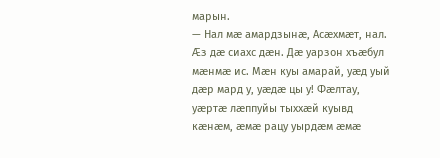марын.
— Нал мæ амардзынæ, Асæхмæт, нал. Æз дæ сиахс дæн. Дæ уарзон хъæбул мæнмæ ис. Мæн куы амарай, уæд уый дæр мард у, уæдæ цы у! Фæлтау, уæртæ лæппуйы тыххæй куывд кæнæм, æмæ рацу уырдæм æмæ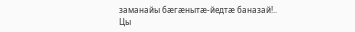заманайы бæгæнытæ-йедтæ баназай!..
Цы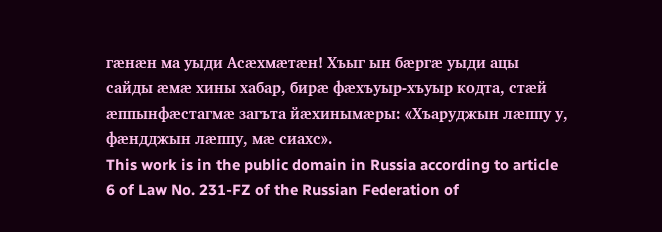гæнæн ма уыди Асæхмæтæн! Хъыг ын бæргæ уыди ацы сайды æмæ хины хабар, бирæ фæхъуыр-хъуыр кодта, стæй æппынфæстагмæ загъта йæхинымæры: «Хъаруджын лæппу у, фæндджын лæппу, мæ сиахс».
This work is in the public domain in Russia according to article 6 of Law No. 231-FZ of the Russian Federation of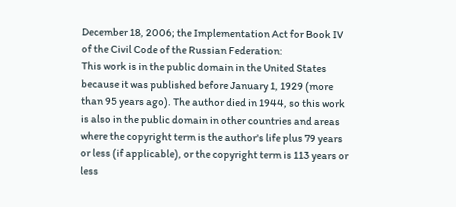December 18, 2006; the Implementation Act for Book IV of the Civil Code of the Russian Federation:
This work is in the public domain in the United States because it was published before January 1, 1929 (more than 95 years ago). The author died in 1944, so this work is also in the public domain in other countries and areas where the copyright term is the author's life plus 79 years or less (if applicable), or the copyright term is 113 years or less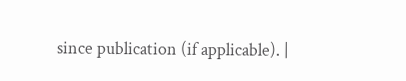since publication (if applicable). |